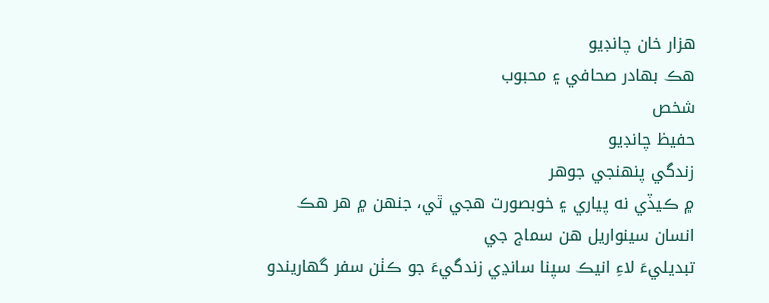هزار خان چانڊيو
هڪ بهادر صحافي ۽ محبوب
شخص
حفيظ چانڊيو
زندگي پنهنجي جوهر
۾ ڪيڏي نه پياري ۽ خوبصورت هجي ٿي، جنهن ۾ هر هڪ انسان سينواريل هن سماج جي
تبديليءَ لاءِ انيڪ سپنا سانڍي زندگيءَ جو ڪٺن سفر گهاريندو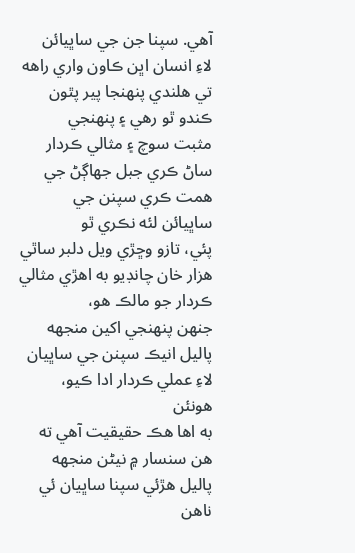آهي. سپنا جن جي ساڀيائن
لاءِ انسان اڀن ڪاون واري راهه تي هلندي پنهنجا پير پٿون ڪندو ٿو رهي ۽ پنهنجي
مثبت سوچ ۽ مثالي ڪردار ساڻ ڪري جبل جهاڳڻ جي همت ڪري سپنن جي ساڀيائن لئه نڪري ٿو
پئي، تازو وڇڙي ويل دلبر ساٿي هزار خان چانڊيو به اهڙي مثالي ڪردار جو مالڪ هو،
جنهن پنهنجي اکين منجهه پاليل انيڪ سپنن جي ساڀيان لاءِ عملي ڪردار ادا ڪيو، هونئن
به اها هڪ حقيقيت آهي ته هن سنسار ۾ نيڻن منجهه پاليل هڙئي سپنا ساڀيان ئي ناهن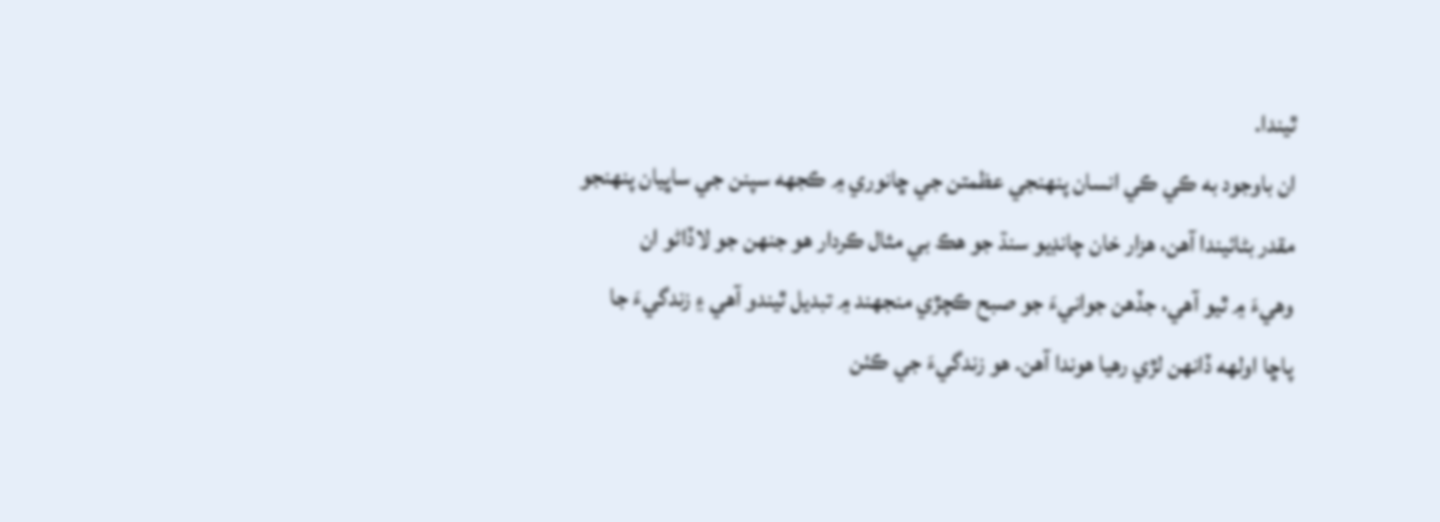ٿيندا.
ان باوجود به ڪي ڪي انسان پنهنجي عظمتن جي ڇانوري ۾ ڪجهه سپنن جي ساڀيان پنهنجو
مقدر بڻائيندا آهن، هزار خان چانڊيو سنڌ جو هڪ بي مثال ڪردار هو جنهن جو لاڏاڻو ان
وهيءَ ۾ ٿيو آهي، جڏهن جوانيءَ جو صبح ڪچڙي منجهند ۾ تبديل ٿيندو آهي ۽ زندگيءَ جا
پاڇا اولهه ڏانهن لڙي رهيا هوندا آهن. هو زندگيءَ جي ڪٺن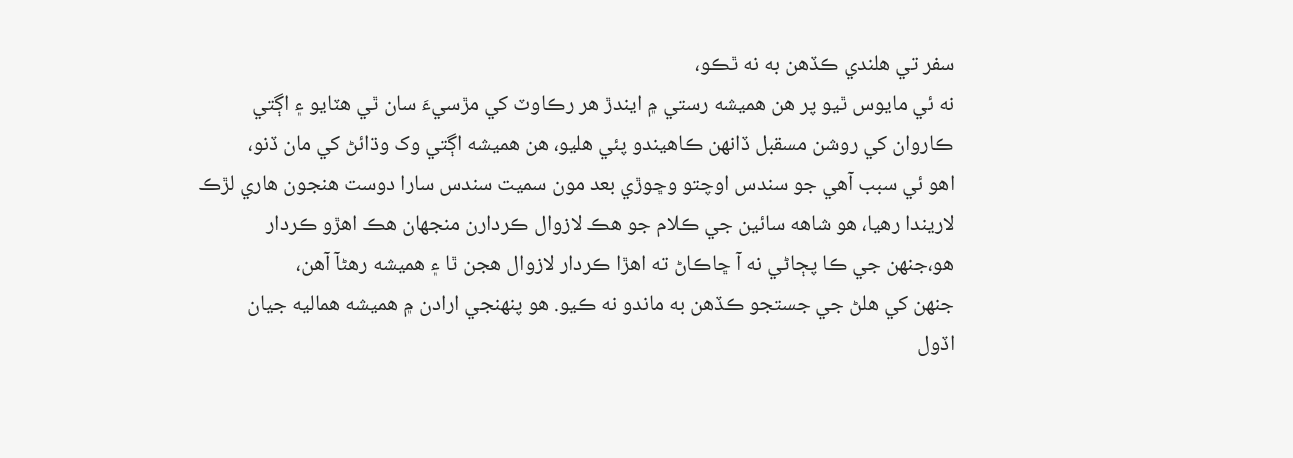سفر تي هلندي ڪڏهن به نه ٿڪو،
نه ئي مايوس ٿيو پر هن هميشه رستي ۾ ايندڙ هر رڪاوٽ کي مڙسيءَ سان ٿي هٽايو ۽ اڳتي
ڪاروان کي روشن مسقبل ڏانهن ڪاهيندو پئي هليو، هن هميشه اڳتي وک وڌائڻ کي مان ڏنو،
اهو ئي سبب آهي جو سندس اوچتو وڇوڙي بعد مون سميت سندس سارا دوست هنجون هاري لڙڪ
لاريندا رهيا، هو شاهه سائين جي ڪلام جو هڪ لازوال ڪردارن منجهان هڪ اهڙو ڪردار
هو،جنهن جي ڪا پڄاڻي نه آ ڇاڪاڻ ته اهڙا ڪردار لازوال هجن ٿا ۽ هميشه رهڻآ آهن،
جنهن کي هلڻ جي جستجو ڪڏهن به ماندو نه ڪيو. هو پنهنجي ارادن ۾ هميشه هماليه جيان
اڏول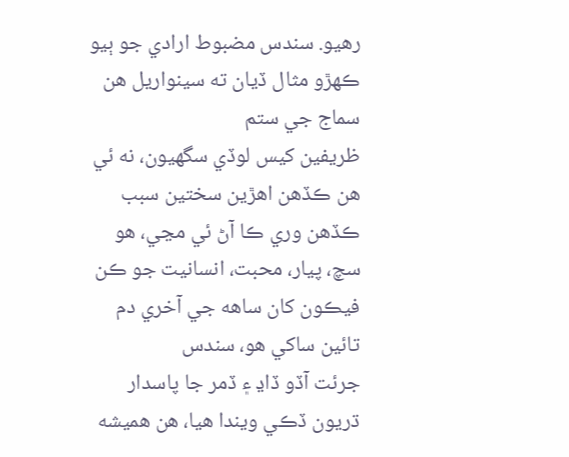رهيو. سندس مضبوط ارادي جو ٻيو ڪهڙو مثال ڏيان ته سينواريل هن سماج جي ستم
ظريفين کيس لوڏي سگهيون، نه ئي هن ڪڏهن اهڙين سختين سبب ڪڏهن وري ڪا آڻ ئي مڃي، هو
سچ، پيار، محبت، انسانيت جو ڪن فيڪون کان ساهه جي آخري دم تائين ساکي هو، سندس
جرئت آڏو ڏاڍ ۽ ڏمر جا پاسدار ڌريون ڏڪي ويندا هيا، هن هميشه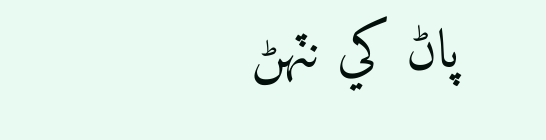پاڻ کي نٽهڻ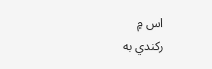اس ۾
رکندي به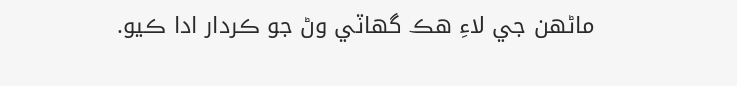ماڻهن جي لاءِ هڪ گهاٽي وڻ جو ڪردار ادا ڪيو.